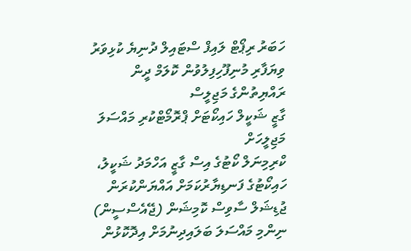ހަބަރު ރިޕޯޓް ލައިފް ސްޓައިލް ދުނިޔެ ކުޅިވަރު ވިޔަފާރި މުނިފޫހިފިލުވުން ކޮލަމް ދީން
ރައްޔިތުންގެ މަޖިލީސް
ގާޒީ ޝަކީލް ހައިކޯޓަށް ޕްރޮމޯޓްކުރި މައްސަލަ މަޖިލީހަށް
ކްރިމިނަލް ކޯޓުގެ އިސް ގާޒީ އަހްމަދު ޝަކީލު، ހައިކޯޓުގެ ފަނޑިޔާރުކަމަށް އައްޔަންކުރަން ޖުޑިޝަލް ސާވިސް ކޮމިޝަން (ޖޭއެސްސީން) ނިންމި މައްސަލަ ބަލައިދިނުމަށް އިދޮކޮޅުން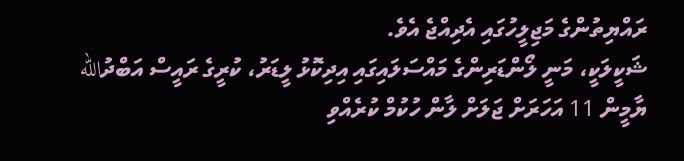ރައްޔިތުންގެ މަޖިލީހުގައި އެދިއްޖެ އެވެ.
ޝަކީލަކީ، މަނީ ލޯންޑަރިންގެ މައްސަލައިގައި އިދިކޮޅު ލީޑަރު، ކުރީގެ ރައީސް އަބްދުالله ޔާމީން 11 އަހަރަށް ޖަލަށް ލާން ހުކުމް ކުރެއްވި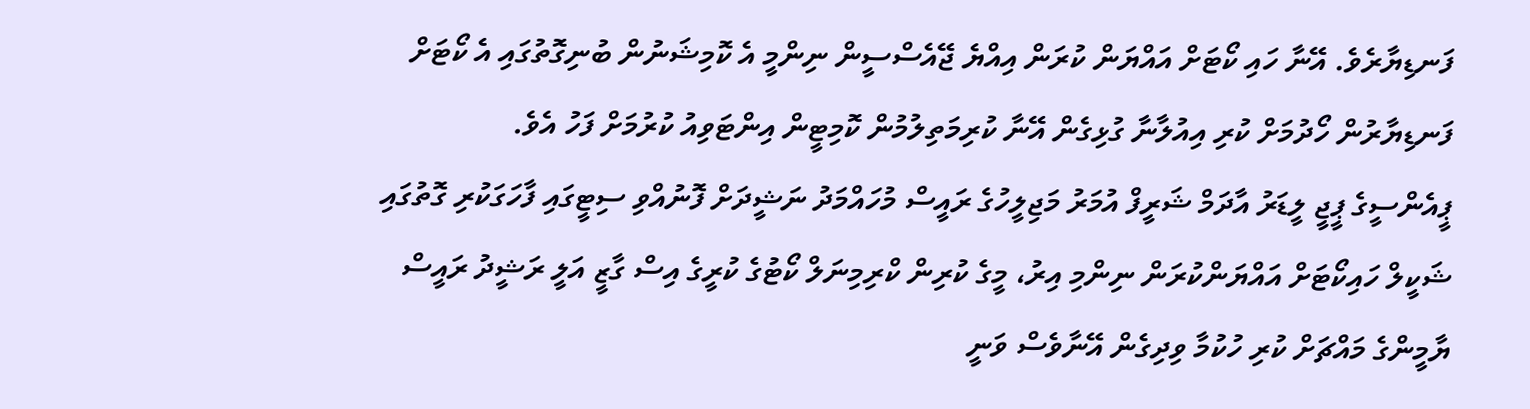ފަނޑިޔާރެވެ. އޭނާ ހައި ކޯޓަށް އައްޔަން ކުރަން އިއްޔެ ޖޭއެސްސީން ނިންމީ އެ ކޮމިޝަނުން ބުނިގޮތުގައި އެ ކޯޓަށް ފަނޑިޔާރުން ހޯދުމަށް ކުރި އިއުލާނާ ގުޅިގެން އޭނާ ކުރިމަތިލުމުން ކޮމިޓީން އިންޓަވިއު ކުރުމަށް ފަހު އެވެ.
ޕީއެންސީގެ ޕީޖީ ލީޑަރު އާދަމް ޝަރީފް އުމަރު މަޖިލީހުގެ ރައީސް މުހައްމަދު ނަޝީދަށް ފޮނުއްވި ސިޓީގައި ފާހަގަކުރި ގޮތުގައި ޝަކީލް ހައިކޯޓަށް އައްޔަންކުރަން ނިންމި އިރު، މީގެ ކުރިން ކްރިމިނަލް ކޯޓުގެ ކުރީގެ އިސް ގާޒީ އަލީ ރަޝީދު ރައީސް ޔާމީންގެ މައްޗަށް ކުރި ހުކުމާ ވިދިގެން އޭނާވެސް ވަނީ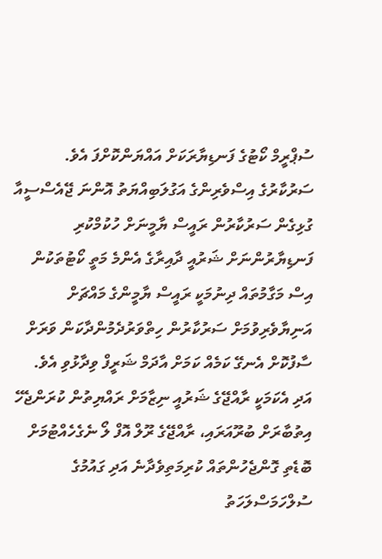ސުޕްރީމް ކޯޓުގެ ފަނޑިޔާރަކަށް އައްޔަންކޮށްފަ އެވެ.
ސަރުކާރުގެ އިސްވެރިންގެ އަގުލަބިއްޔަތު އޮންނަ ޖޭއެސްސީއާ ގުޅިގެން ސަރުކާރުން ރައީސް ޔާމީނަށް ހުކުމްކުރި ފަނޑިޔާރުންނަށް ޝަރުއީ ދާއިރާގެ އެންމެ މަތީ ކޯޓުތަކުން އިސް މަގާމުތައް ދިނުމަކީ ރައީސް ޔާމީންގެ މައްޗަށް އަނިޔާވެރިވުމަށް ސަރުކާރުން ހިތްވަރުދެމުންދާކަން ވަރަށް ސާފުކޮށް އެނގޭ ކަމެއް ކަމަށް އާދަމް ޝަރީފް ވިދާޅުވި އެވެ.
އަދި އެކަމަކީ ރާއްޖޭގެ ޝަރުއީ ނިޒާމަށް ރައްޔިތުން ކުރަންޖެހޭ އިތުބާރަށް ބުރޫއަރައި، ރާއްޖޭގެ ރޫލް އޮފް ލޯ ނެގެހެއްޓުމަށް ބޮޑެތި ގޮންޖެހުންތައް ކުރިމަތިވެދާނެ އަދި ގައުމުގެ ސުލްހަމަސްލަހަތު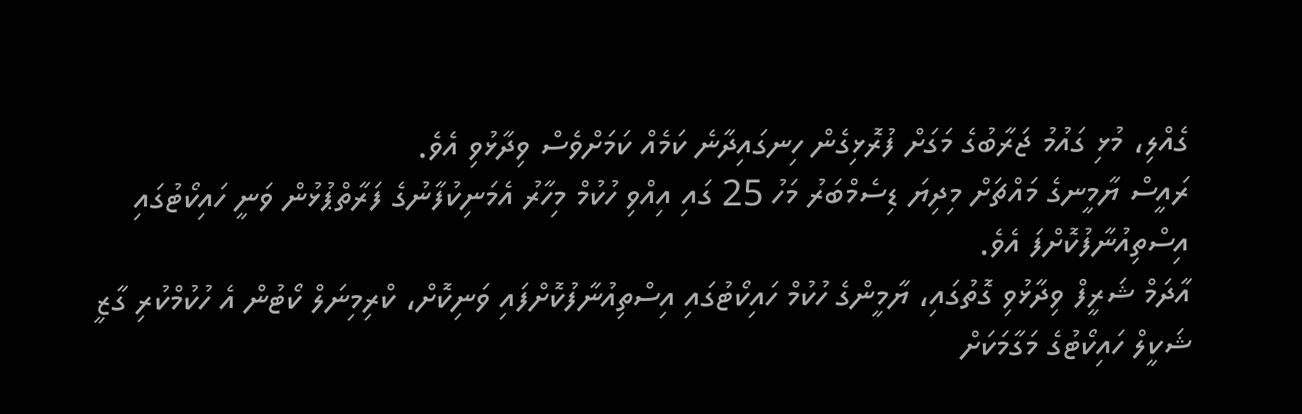ގެއްލި، މުޅި ގައުމު ޖަރާބުގެ މަގަށް ފުރޮޅިގެން ހިނގައިދާނެ ކަމެއް ކަމަށްވެސް ވިދާޅުވި އެވެ.
ރައީސް ޔާމީނގެ މައްޗަށް މިދިޔަ ޑިސެމްބަރު މަހު 25 ގައި އިއްވި ހުކުމް މިހާރު އެމަނިކުފާނުގެ ފަރާތްޕުޅުން ވަނީ ހައިކޯޓުގައި އިސްތިއުނާފުކޮށްފަ އެވެ.
އާދަމް ޝަރީފް ވިދާޅުވި ގޮތުގައި، ޔާމީންގެ ހުކުމް ހައިކޯޓުގައި އިސްތިއުނާފުކޮށްފައި ވަނިކޮށް، ކްރިމިނަލް ކޯޓުން އެ ހުކުމްކުރި ގާޒީ ޝަކީލް ހައިކޯޓުގެ މަގާމަކަށް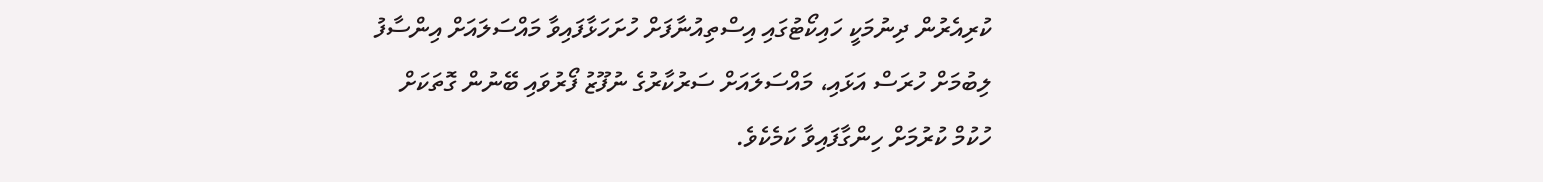ކުރިއެރުން ދިނުމަކީ ހައިކޯޓުގައި އިސްތިއުނާފަށް ހުށަހަޅާފައިވާ މައްސަލައަށް އިންސާފު ލިބުމަށް ހުރަސް އަޅައި، މައްސަލައަށް ސަރުކާރުގެ ނުފޫޒު ފޯރުވައި ބޭނުން ގޮތަކަށް ހުކުމް ކުރުމަށް ހިންގާފައިވާ ކަމެކެވެ.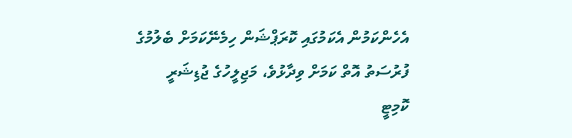އެހެންކަމުން އެކަމުގައި ކޮރަޕްޝަން ހިމެނޭކަމަށް ބެލުމުގެ ފުރުސަތު އޮތް ކަމަށް ވިދާޅުވެ، މަޖިލީހުގެ ޖުޑިޝަރީ ކޮމިޓީ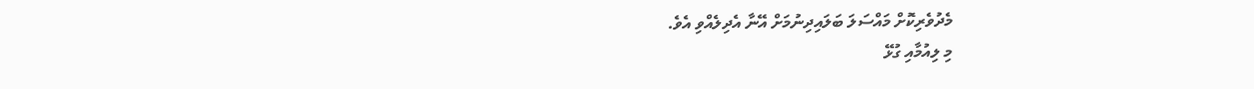މެދުވެރިކޮށް މައްސަލަ ބަލައިދިނުމަށް އޭނާ އެދިލެއްވި އެވެ.
މި ލިއުމާއި ގުޅޭ